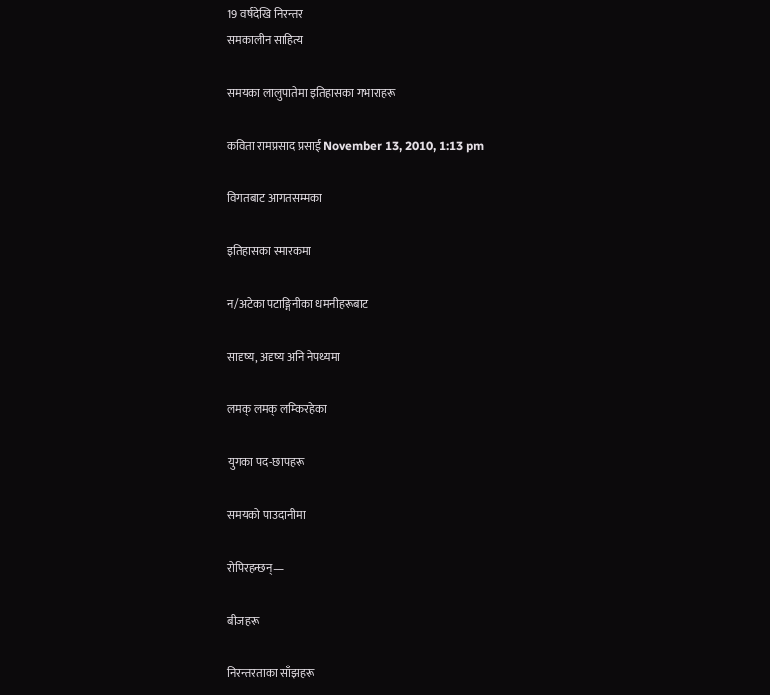19 वर्षदेखि निरन्तर
समकालीन साहित्य

समयका लालुपातेमा इतिहासका गभाराहरू

कविता रामप्रसाद प्रसाईं November 13, 2010, 1:13 pm

विगतबाट आगतसम्मका

इतिहासका स्मारकमा

न/अटेका पटाङ्गिनीका धमनीहरूबाट

सादृष्य, अदृष्य अनि नेपथ्यमा

लमक् लमक् लम्किरहेका

युगका पद-छापहरू

समयको पाउदानीमा

रोपिरहन्छन्—

बीजहरू

निरन्तरताका साँझहरू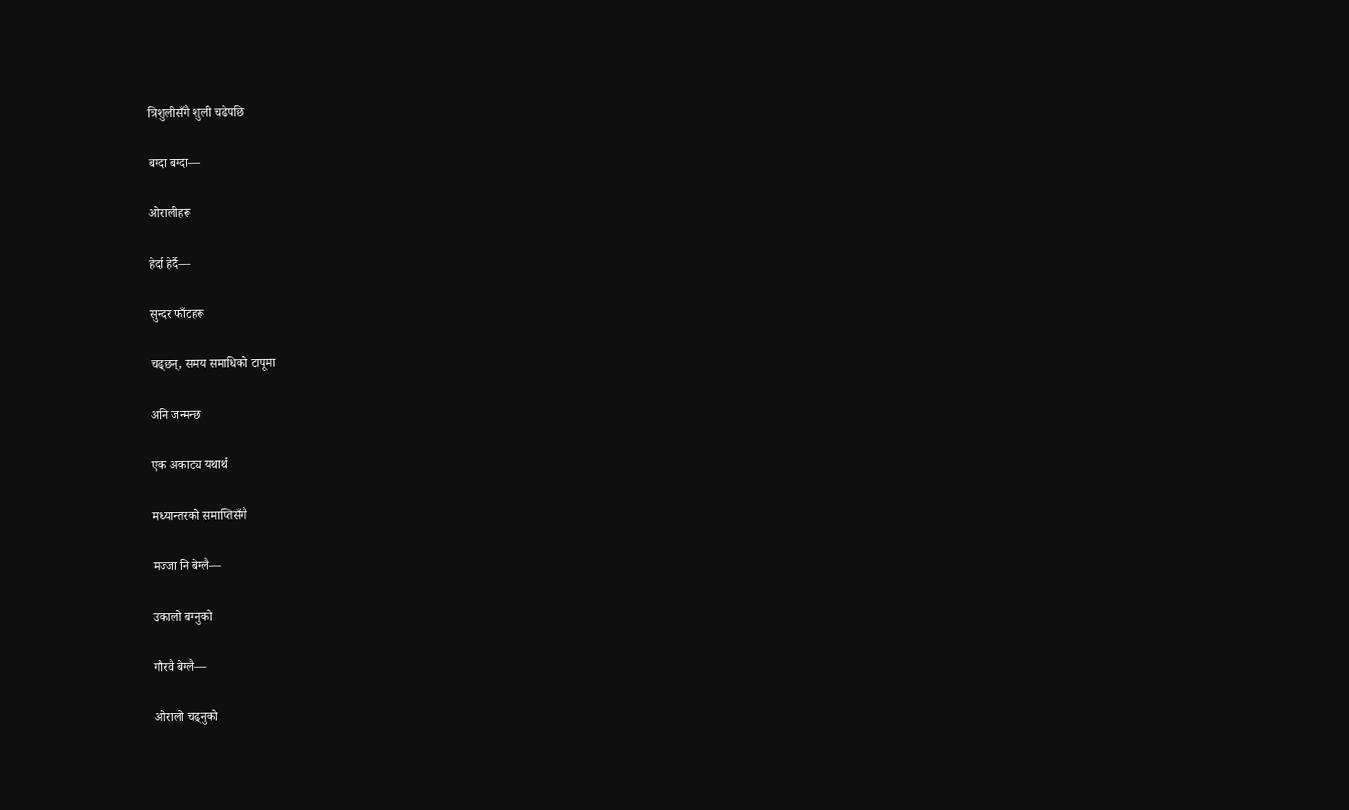त्रिशुलीसँगै शुली चढेपछि

बग्दा बग्दा—

ओरालीहरू

हेर्दा हेर्दै—

सुन्दर फाँटहरू

चढ्छन्, समय समाधिको टापूमा

अनि जन्मन्छ

एक अकाट्य यथार्थ

मध्यान्तरको समाप्तिसँगै

मज्जा नि बेग्लै—

उकालो बग्नुको

गौरवै बेग्लै—

ओरालो चढ्नुको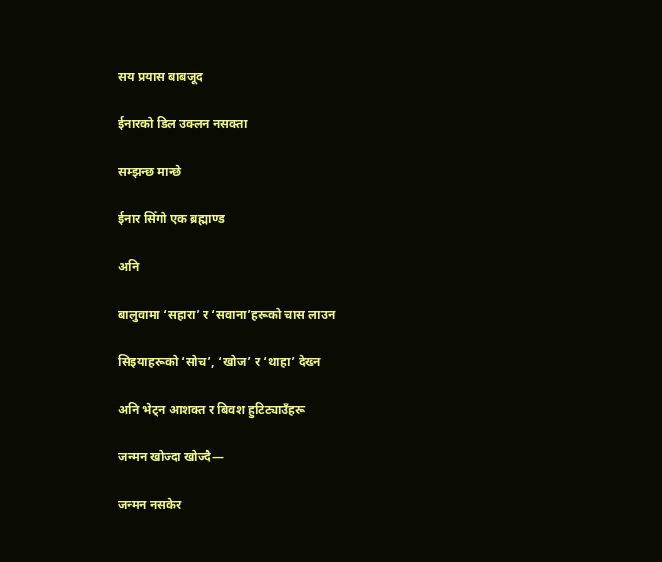सय प्रयास बाबजूद

ईनारको डिल उक्लन नसक्ता

सम्झन्छ मान्छे

ईनार सिँगो एक ब्रह्माण्ड

अनि

बालुवामा ‘सहारा’ र ‘सवाना’हरूको चास लाउन

सिइयाहरूको ‘सोच’, ‘खोज’ र ‘थाहा’ देख्न

अनि भेट्न आशक्त र बिवश हुटिट्याउँहरू

जन्मन खोज्दा खोज्दै—

जन्मन नसकेर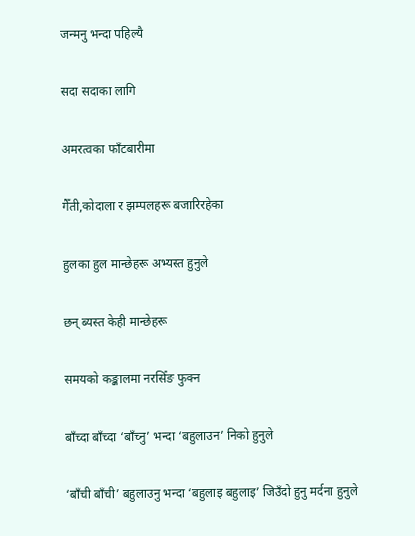जन्मनु भन्दा पहिल्यै

सदा सदाका लागि

अमरत्वका फाँटबारीमा

गैँती,कोदाला र झम्पलहरू बजारिरहेका

हुलका हुल मान्छेहरू अभ्यस्त हुनुले

छन् ब्यस्त केही मान्छेहरू

समयको कङ्कालमा नरसिँङ फुक्न

बाँच्दा बाँच्दा ‘बाँच्नु’ भन्दा ‘बहुलाउन’ निको हुनुले

‘बाँची बाँची’ बहुलाउनु भन्दा ‘बहुलाइ बहुलाइ’ जिउँदो हुनु मर्दना हुनुले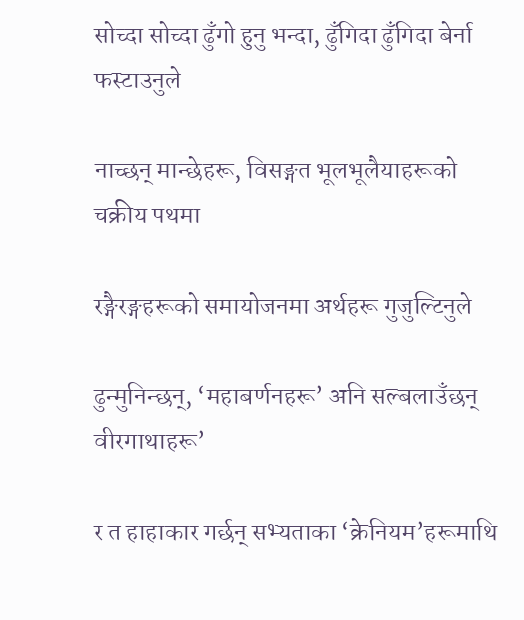सोच्दा सोच्दा ढुँगो हुनु भन्दा, ढुँगिदा ढुँगिदा बेर्ना फस्टाउनुले

नाच्छन् मान्छेहरू, विसङ्गत भूलभूलैयाहरूको चक्रीय पथमा

रङ्गैरङ्गहरूको समायोजनमा अर्थहरू गुजुल्टिनुले

ढुन्मुनिन्छन्, ‘महाबर्णनहरू’ अनि सल्बलाउँछन् वीरगाथाहरू’

र त हाहाकार गर्छन् सभ्यताका ‘क्रेनियम’हरूमाथि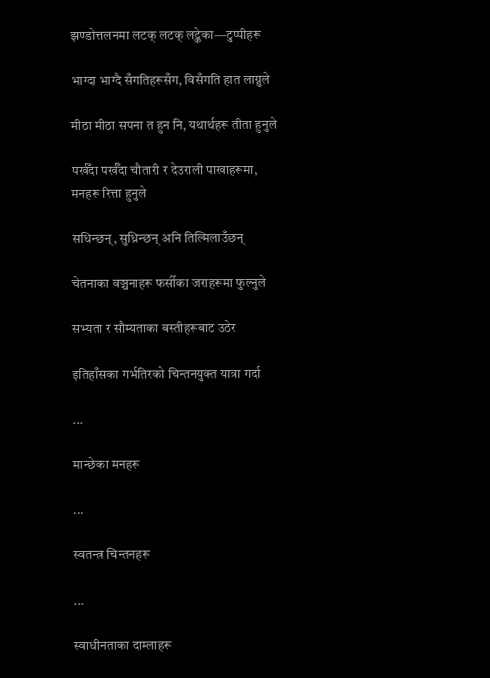झण्डोत्तलनमा लटक् लटक् लट्केका—टुप्पीहरू

भाग्दा भाग्दै सँगतिहरूसँग, विसँगति हात लाग्नुले

मीठा मीठा सपना त हुन नि, यथार्थहरू तीता हुनुले

पर्खँदा पर्खँदा चौतारी र देउराली पाखाहरूमा, मनहरू रित्ता हुनुले

सधिन्छन्, सुध्रिन्छन् अनि तिल्मिलाउँछन्

चेतनाका वञ्चनाहरू फर्सीका जराहरूमा फुल्नुले

सभ्यता र सौम्यताका बस्तीहरूबाट उठेर

इतिहाँसका गर्भतिरको चिन्तनयुक्त यात्रा गर्दा

...

मान्छेका मनहरू

...

स्वतन्त्र चिन्तनहरू

...

स्वाधीनताका दाम्लाहरू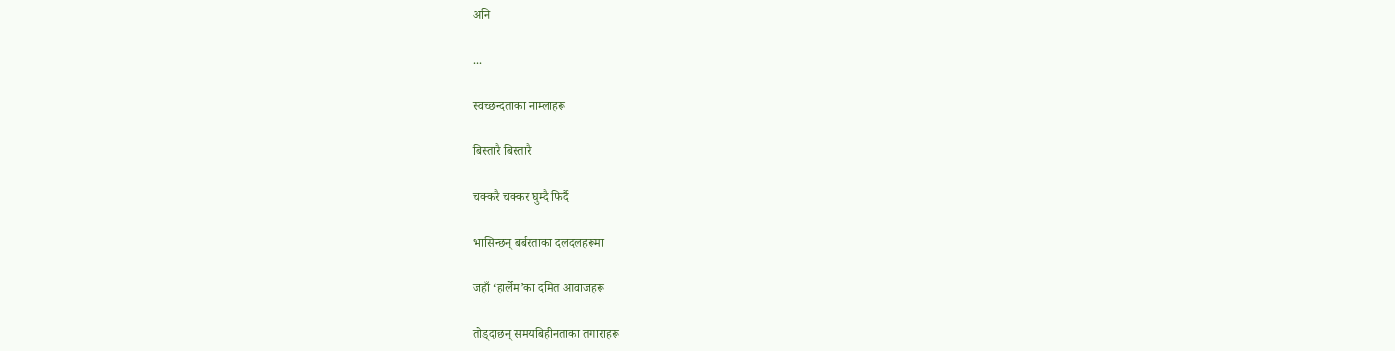अनि

...

स्वच्छन्दताका नाम्लाहरू

बिस्तारै बिस्तारै

चक्करै चक्कर घुम्दै फिर्दै

भासिन्छन् बर्बरताका दलदलहरूमा

जहाँ ‘हार्लेम’का दमित आवाजहरू

तोड्दाछन् समयबिहीनताका तगाराहरू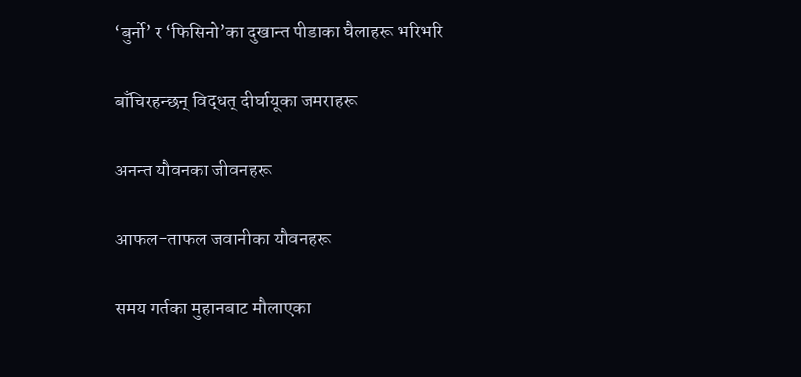‘बुर्नो’ र ‘फिसिनो’का दुखान्त पीडाका घैलाहरू भरिभरि

बाँचिरहन्छन् विद्धत् दीर्घायूका जमराहरू

अनन्त यौवनका जीवनहरू

आफल-ताफल जवानीका यौवनहरू

समय गर्तका मुहानबाट मौलाएका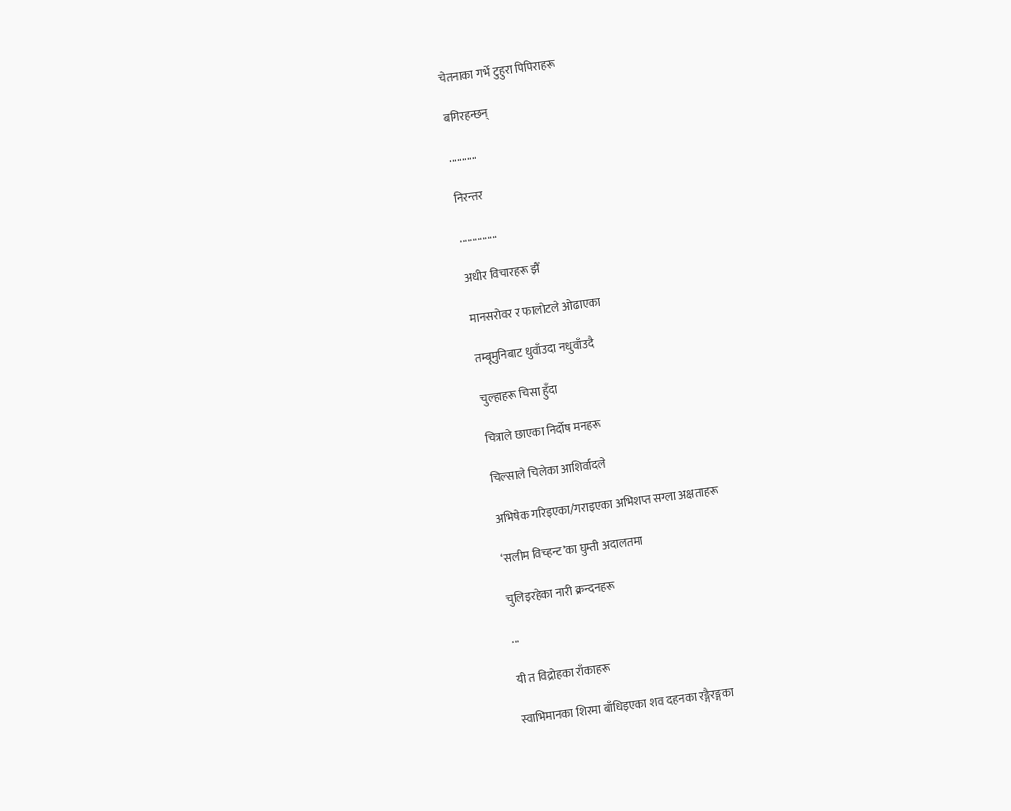चेतनाका गर्भे टुहुरा पिपिराहरू

बगिरहन्छन्

...........

निरन्तर

...............

अधीर विचारहरू झैँ

मानसरोवर र फालोटले ओढाएका

तम्बूमुनिबाट धुवाँउदा नधुवाँउदै

चुल्हाहरू चिसा हुँदा

चित्राले छाएका निर्दोष मनहरू

चिल्साले चिलेका आशिर्वादले

अभिषेक गरिइएका/गराइएका अभिशप्त सग्ला अक्षताहरू

‘सलीम विच्हन्ट’का घुम्ती अदालतमा

चुलिइरहेका नारी क्रन्दनहरू

...

यी त विद्रोहका राँकाहरू

स्वाभिमानका शिरमा बाँधिइएका शव दहनका रङ्गैरङ्गका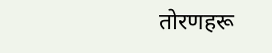तोरणहरू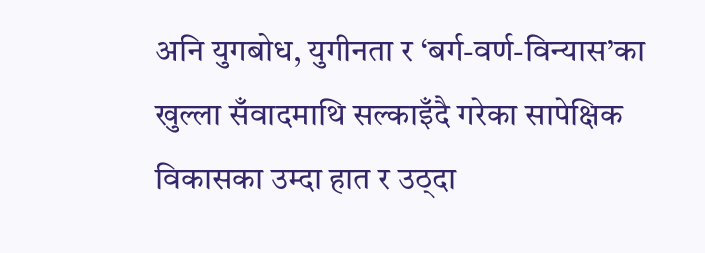अनि युगबोध, युगीनता र ‘बर्ग-वर्ण-विन्यास’का खुल्ला सँवादमाथि सल्काइँदै गरेका सापेक्षिक विकासका उम्दा हात र उठ्दा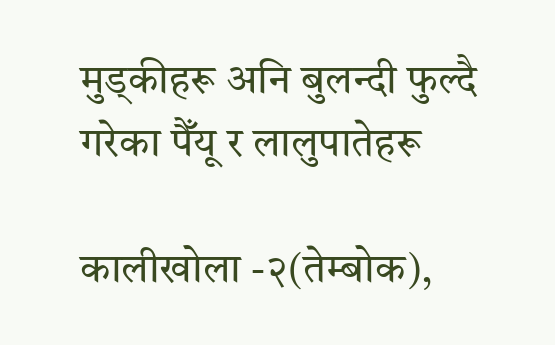मुड्कीहरू अनि बुलन्दी फुल्दै गरेका पैँयू र लालुपातेहरू

कालीखोला -२(तेम्बोक),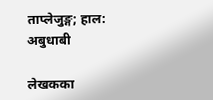ताप्लेजुङ्ग; हाल: अबुधाबी

लेखकका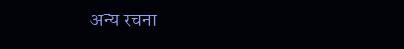अन्य रचना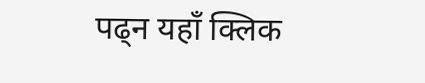पढ्न यहाँ क्लिक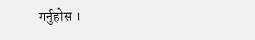गर्नुहोस ।